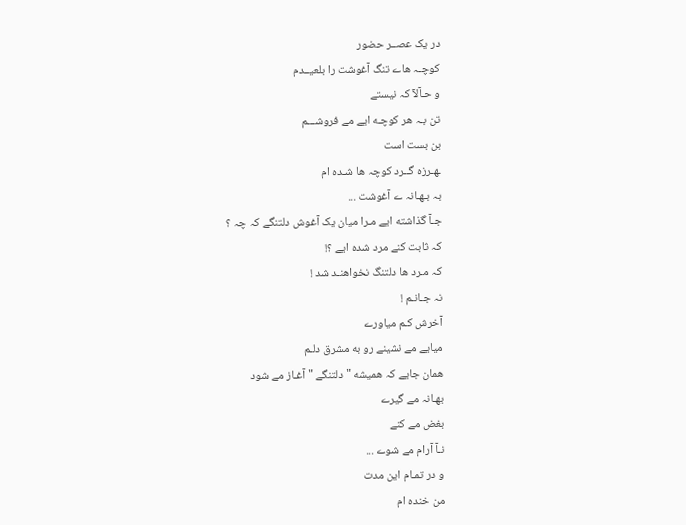در یک عصــر حضور
کوچـہ هاے تنگ آغوشت را بلعیــدم
و حـآلآ کہ نیستے
تن بـہ هر کوچـه ایے مے فروشـــم
بن بست است
ـهـرزه گــرد کوچہ ها شـده ام
بہ بـهـانہ ے آغوشت ...
جـآ گذاشته ایے مـرا میان یک آغوش دلتنگے کہ چہ ؟
کہ ثابت کنے مرد شده ایے ؟!
کہ مـرد ها دلتنگ نخواهنـد شد !
نہ جـانـم !
آخرش کـم میاورے
میایے مے نشینے رو به مشرق دلـم
همان جایے کہ همیشه " دلتنگے " آغـاز مے شود
بهـانہ مے گیرے
بغض مے کنے
نـآ آرام مے شوے ...
و در تمـام این مدت
من خنده ام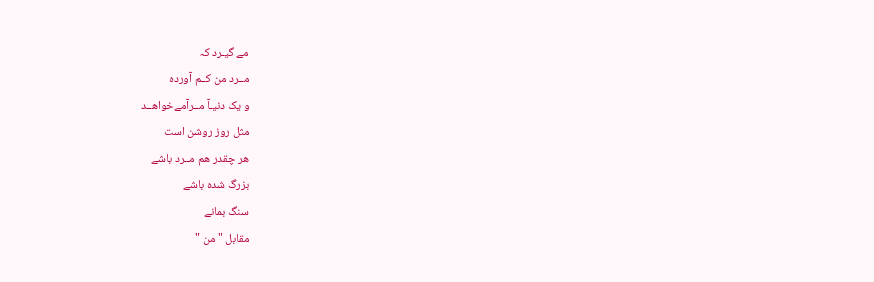مے گیـرد کہ
مــرد من کــم آورده
و یک دنیـآ مــرآمےخواهــد
مثل روز روشن است
هر چقدر هم مــرد باشے
بزرگ شده باشے
سنگ بمانے
مقابل " من "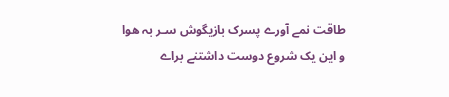طاقت نمے آورے پسرک بازیگوش سـر بہ هوا
و این یک شروع دوست داشتنے براے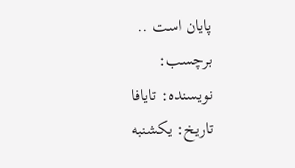پایان است ..
برچسب:
نویسنده: تايافا
تاريخ: يکشنبه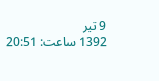9 تير
1392 ساعت: 20:51